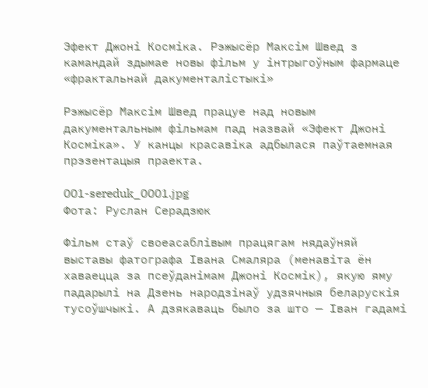Эфект Джоні Косміка. Рэжысёр Максім Швед з камандай здымае новы фільм у інтрыгоўным фармаце «фрактальнай дакументалістыкі»

Рэжысёр Максім Швед працуе над новым дакументальным фільмам пад назвай «Эфект Джоні Косміка». У канцы красавіка адбылася паўтаемная прэзентацыя праекта.

001-sereduk_0001.jpg
Фота: Руслан Серадзюк

Фільм стаў своеасаблівым працягам нядаўняй выставы фатографа Івана Смаляра (менавіта ён хаваецца за псеўданімам Джоні Космік), якую яму падарылі на Дзень народзінаў удзячныя беларускія тусоўшчыкі. А дзякаваць было за што — Іван гадамі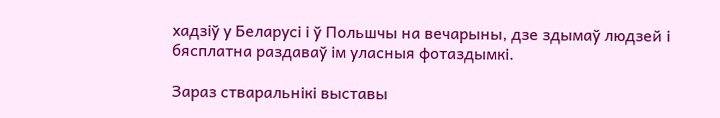хадзіў у Беларусі і ў Польшчы на вечарыны, дзе здымаў людзей і бясплатна раздаваў ім уласныя фотаздымкі.

Зараз стваральнікі выставы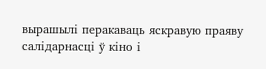вырашылі перакаваць яскравую праяву салідарнасці ў кіно і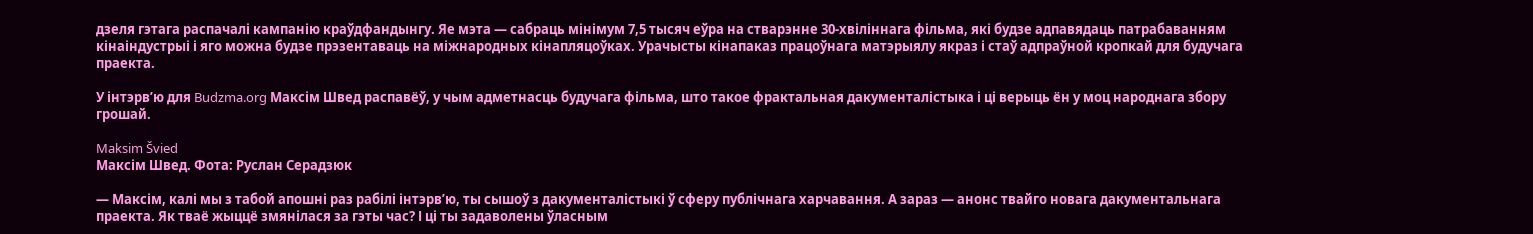дзеля гэтага распачалі кампанію краўдфандынгу. Яе мэта — сабраць мінімум 7,5 тысяч еўра на стварэнне 30-хвіліннага фільма, які будзе адпавядаць патрабаванням кінаіндустрыі і яго можна будзе прэзентаваць на міжнародных кінапляцоўках. Урачысты кінапаказ працоўнага матэрыялу якраз і стаў адпраўной кропкай для будучага праекта.

У інтэрв’ю для Budzma.org Максім Швед распавёў, у чым адметнасць будучага фільма, што такое фрактальная дакументалістыка і ці верыць ён у моц народнага збору грошай.

Maksim Švied
Максім Швед. Фота: Руслан Серадзюк

— Максім, калі мы з табой апошні раз рабілі інтэрв’ю, ты сышоў з дакументалістыкі ў сферу публічнага харчавання. А зараз — анонс твайго новага дакументальнага праекта. Як тваё жыццё змянілася за гэты час? І ці ты задаволены ўласным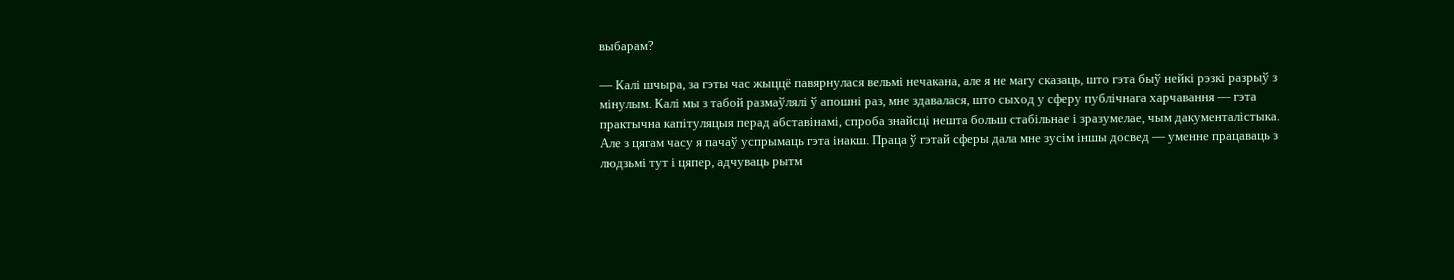выбарам?

— Калі шчыра, за гэты час жыццё павярнулася вельмі нечакана, але я не магу сказаць, што гэта быў нейкі рэзкі разрыў з мінулым. Калі мы з табой размаўлялі ў апошні раз, мне здавалася, што сыход у сферу публічнага харчавання — гэта практычна капітуляцыя перад абставінамі, спроба знайсці нешта больш стабільнае і зразумелае, чым дакументалістыка. Але з цягам часу я пачаў успрымаць гэта інакш. Праца ў гэтай сферы дала мне зусім іншы досвед — уменне працаваць з людзьмі тут і цяпер, адчуваць рытм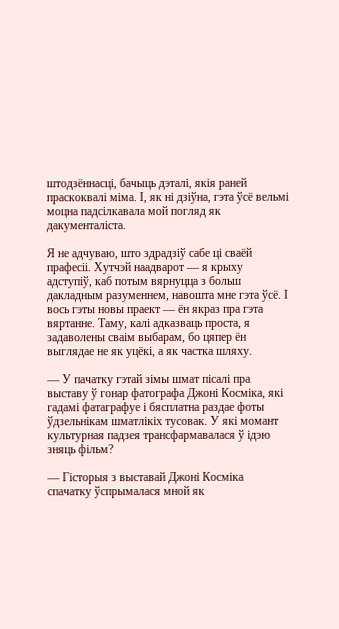штодзённасці, бачыць дэталі, якія раней праскоквалі міма. І, як ні дзіўна, гэта ўсё вельмі моцна падсілкавала мой погляд як дакументаліста.

Я не адчуваю, што здрадзіў сабе ці сваёй прафесіі. Хутчэй наадварот — я крыху адступіў, каб потым вярнуцца з больш дакладным разуменнем, навошта мне гэта ўсё. І вось гэты новы праект — ён якраз пра гэта вяртанне. Таму, калі адказваць проста, я задаволены сваім выбарам, бо цяпер ён выглядае не як уцёкі, а як частка шляху.

— У пачатку гэтай зімы шмат пісалі пра выставу ў гонар фатографа Джоні Косміка, які гадамі фатаграфуе і бясплатна раздае фоты ўдзельнікам шматлікіх тусовак. У які момант культурная падзея трансфармавалася ў ідэю зняць фільм?

— Гісторыя з выставай Джоні Косміка спачатку ўспрымалася мной як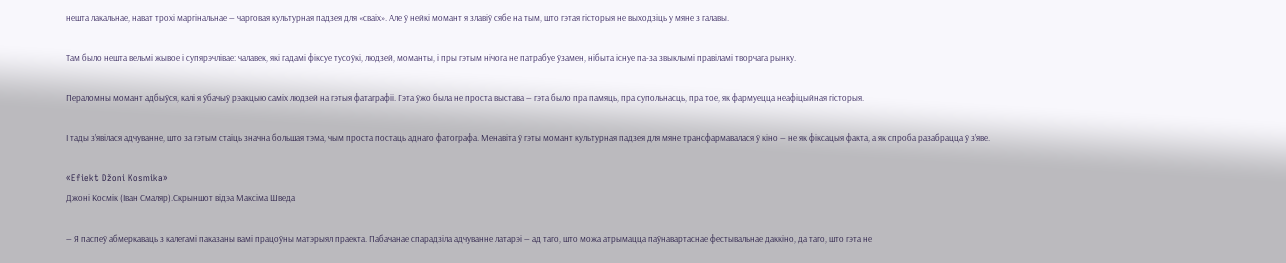нешта лакальнае, нават трохі маргінальнае — чарговая культурная падзея для «сваіх». Але ў нейкі момант я злавіў сябе на тым, што гэтая гісторыя не выходзіць у мяне з галавы.

Там было нешта вельмі жывое і супярэчлівае: чалавек, які гадамі фіксуе тусоўкі, людзей, моманты, і пры гэтым нічога не патрабуе ўзамен, нібыта існуе па-за звыклымі правіламі творчага рынку.

Пераломны момант адбыўся, калі я ўбачыў рэакцыю саміх людзей на гэтыя фатаграфіі. Гэта ўжо была не проста выстава — гэта было пра памяць, пра супольнасць, пра тое, як фармуецца неафіцыйная гісторыя.

І тады з’явілася адчуванне, што за гэтым стаіць значна большая тэма, чым проста постаць аднаго фатографа. Менавіта ў гэты момант культурная падзея для мяне трансфармавалася ў кіно — не як фіксацыя факта, а як спроба разабрацца ў з’яве.

«Efiekt Džoni Kosmika»
Джоні Космік (Іван Смаляр).Скрыншот відэа Максіма Шведа

— Я паспеў абмеркаваць з калегамі паказаны вамі працоўны матэрыял праекта. Пабачанае спарадзіла адчуванне латарэі — ад таго, што можа атрымацца паўнавартаснае фестывальнае даккіно, да таго, што гэта не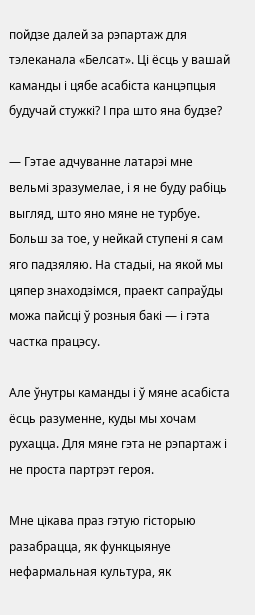пойдзе далей за рэпартаж для тэлеканала «Белсат». Ці ёсць у вашай каманды і цябе асабіста канцэпцыя будучай стужкі? І пра што яна будзе?

— Гэтае адчуванне латарэі мне вельмі зразумелае, і я не буду рабіць выгляд, што яно мяне не турбуе. Больш за тое, у нейкай ступені я сам яго падзяляю. На стадыі, на якой мы цяпер знаходзімся, праект сапраўды можа пайсці ў розныя бакі — і гэта частка працэсу.

Але ўнутры каманды і ў мяне асабіста ёсць разуменне, куды мы хочам рухацца. Для мяне гэта не рэпартаж і не проста партрэт героя.

Мне цікава праз гэтую гісторыю разабрацца, як функцыянуе нефармальная культура, як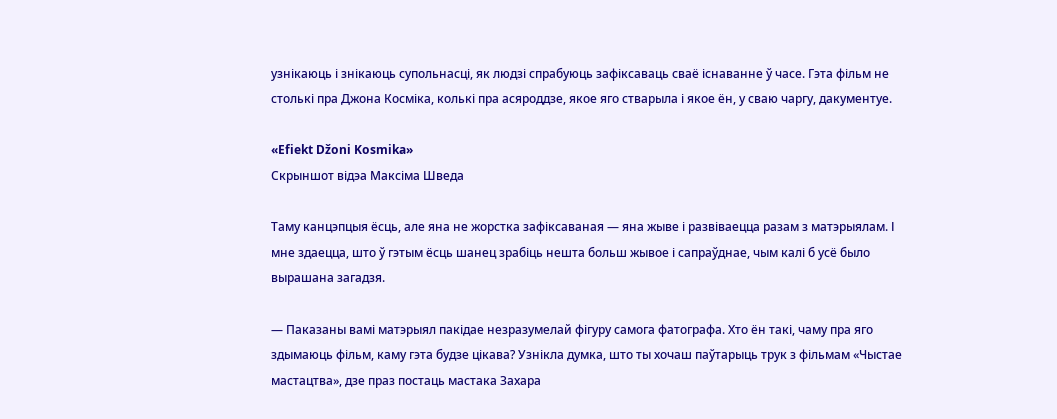узнікаюць і знікаюць супольнасці, як людзі спрабуюць зафіксаваць сваё існаванне ў часе. Гэта фільм не столькі пра Джона Косміка, колькі пра асяроддзе, якое яго стварыла і якое ён, у сваю чаргу, дакументуе.

«Efiekt Džoni Kosmika»
Скрыншот відэа Максіма Шведа

Таму канцэпцыя ёсць, але яна не жорстка зафіксаваная — яна жыве і развіваецца разам з матэрыялам. І мне здаецца, што ў гэтым ёсць шанец зрабіць нешта больш жывое і сапраўднае, чым калі б усё было вырашана загадзя.

— Паказаны вамі матэрыял пакідае незразумелай фігуру самога фатографа. Хто ён такі, чаму пра яго здымаюць фільм, каму гэта будзе цікава? Узнікла думка, што ты хочаш паўтарыць трук з фільмам «Чыстае мастацтва», дзе праз постаць мастака Захара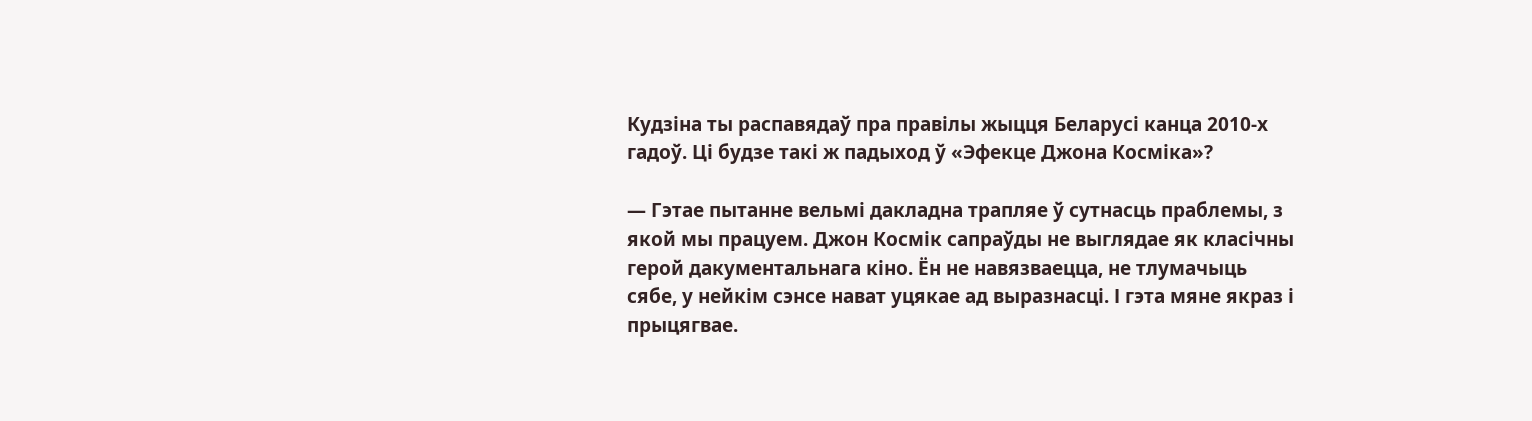Кудзіна ты распавядаў пра правілы жыцця Беларусі канца 2010-х гадоў. Ці будзе такі ж падыход ў «Эфекце Джона Косміка»?

— Гэтае пытанне вельмі дакладна трапляе ў сутнасць праблемы, з якой мы працуем. Джон Космік сапраўды не выглядае як класічны герой дакументальнага кіно. Ён не навязваецца, не тлумачыць сябе, у нейкім сэнсе нават уцякае ад выразнасці. І гэта мяне якраз і прыцягвае.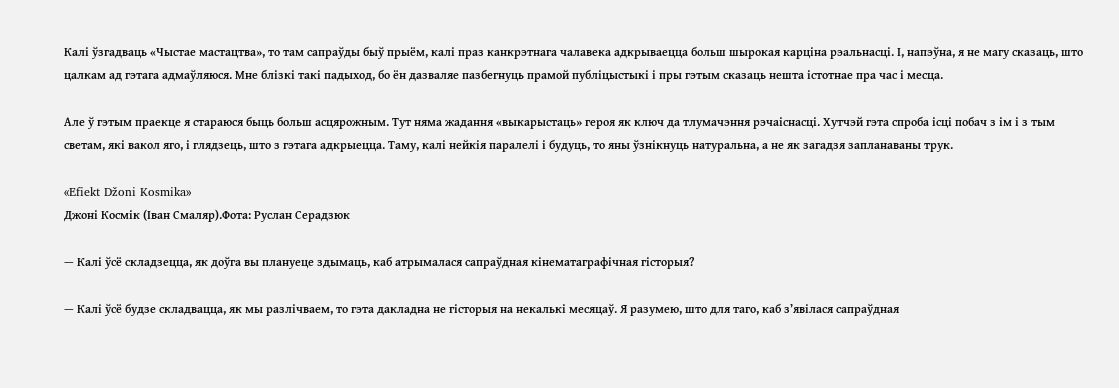Калі ўзгадваць «Чыстае мастацтва», то там сапраўды быў прыём, калі праз канкрэтнага чалавека адкрываецца больш шырокая карціна рэальнасці. І, напэўна, я не магу сказаць, што цалкам ад гэтага адмаўляюся. Мне блізкі такі падыход, бо ён дазваляе пазбегнуць прамой публіцыстыкі і пры гэтым сказаць нешта істотнае пра час і месца.

Але ў гэтым праекце я стараюся быць больш асцярожным. Тут няма жадання «выкарыстаць» героя як ключ да тлумачэння рэчаіснасці. Хутчэй гэта спроба ісці побач з ім і з тым светам, які вакол яго, і глядзець, што з гэтага адкрыецца. Таму, калі нейкія паралелі і будуць, то яны ўзнікнуць натуральна, а не як загадзя запланаваны трук.

«Efiekt Džoni Kosmika»
Джоні Космік (Іван Смаляр).Фота: Руслан Серадзюк

— Калі ўсё складзецца, як доўга вы плануеце здымаць, каб атрымалася сапраўдная кінематаграфічная гісторыя?

— Калі ўсё будзе складвацца, як мы разлічваем, то гэта дакладна не гісторыя на некалькі месяцаў. Я разумею, што для таго, каб з’явілася сапраўдная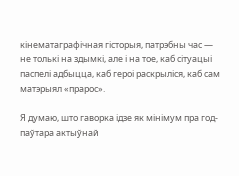кінематаграфічная гісторыя, патрэбны час — не толькі на здымкі, але і на тое, каб сітуацыі паспелі адбыцца, каб героі раскрыліся, каб сам матэрыял «прарос».

Я думаю, што гаворка ідзе як мінімум пра год-паўтара актыўнай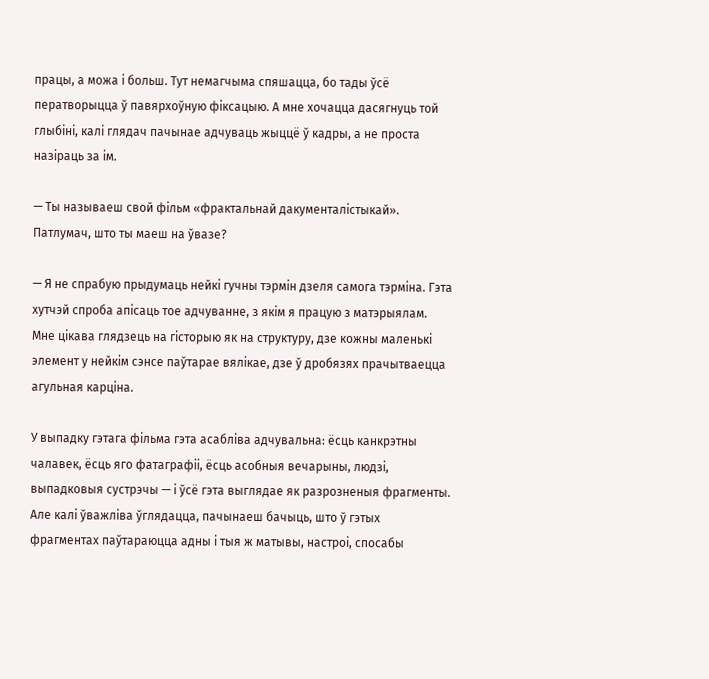працы, а можа і больш. Тут немагчыма спяшацца, бо тады ўсё ператворыцца ў павярхоўную фіксацыю. А мне хочацца дасягнуць той глыбіні, калі глядач пачынае адчуваць жыццё ў кадры, а не проста назіраць за ім.

— Ты называеш свой фільм «фрактальнай дакументалістыкай». Патлумач, што ты маеш на ўвазе?

— Я не спрабую прыдумаць нейкі гучны тэрмін дзеля самога тэрміна. Гэта хутчэй спроба апісаць тое адчуванне, з якім я працую з матэрыялам. Мне цікава глядзець на гісторыю як на структуру, дзе кожны маленькі элемент у нейкім сэнсе паўтарае вялікае, дзе ў дробязях прачытваецца агульная карціна.

У выпадку гэтага фільма гэта асабліва адчувальна: ёсць канкрэтны чалавек, ёсць яго фатаграфіі, ёсць асобныя вечарыны, людзі, выпадковыя сустрэчы — і ўсё гэта выглядае як разрозненыя фрагменты. Але калі ўважліва ўглядацца, пачынаеш бачыць, што ў гэтых фрагментах паўтараюцца адны і тыя ж матывы, настроі, спосабы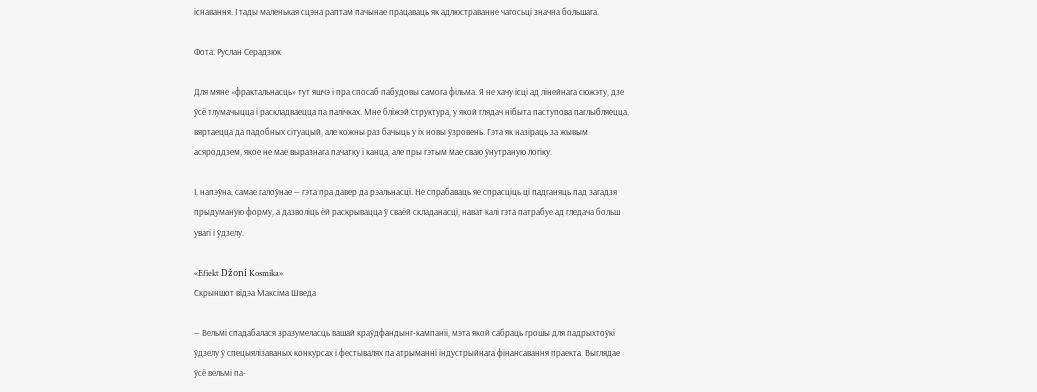існавання. І тады маленькая сцэна раптам пачынае працаваць як адлюстраванне чагосьці значна большага.

Фота: Руслан Серадзюк

Для мяне «фрактальнасць» тут яшчэ і пра спосаб пабудовы самога фільма. Я не хачу ісці ад лінейнага сюжэту, дзе ўсё тлумачыцца і раскладваецца па палічках. Мне бліжэй структура, у якой глядач нібыта паступова паглыбляецца, вяртаецца да падобных сітуацый, але кожны раз бачыць у іх новы ўзровень. Гэта як назіраць за жывым асяроддзем, якое не мае выразнага пачатку і канца, але пры гэтым мае сваю ўнутраную логіку.

І, напэўна, самае галоўнае — гэта пра давер да рэальнасці. Не спрабаваць яе спрасціць ці падганяць пад загадзя прыдуманую форму, а дазволіць ёй раскрывацца ў сваёй складанасці, нават калі гэта патрабуе ад гледача больш увагі і ўдзелу.

«Efiekt Džoni Kosmika»
Скрыншот відэа Максіма Шведа

— Вельмі спадабалася зразумеласць вашай краўдфандынг-кампаніі, мэта якой сабраць грошы для падрыхтоўкі ўдзелу ў спецыялізаваных конкурсах і фестывалях па атрыманні індустрыйнага фінансавання праекта. Выглядае ўсё вельмі па-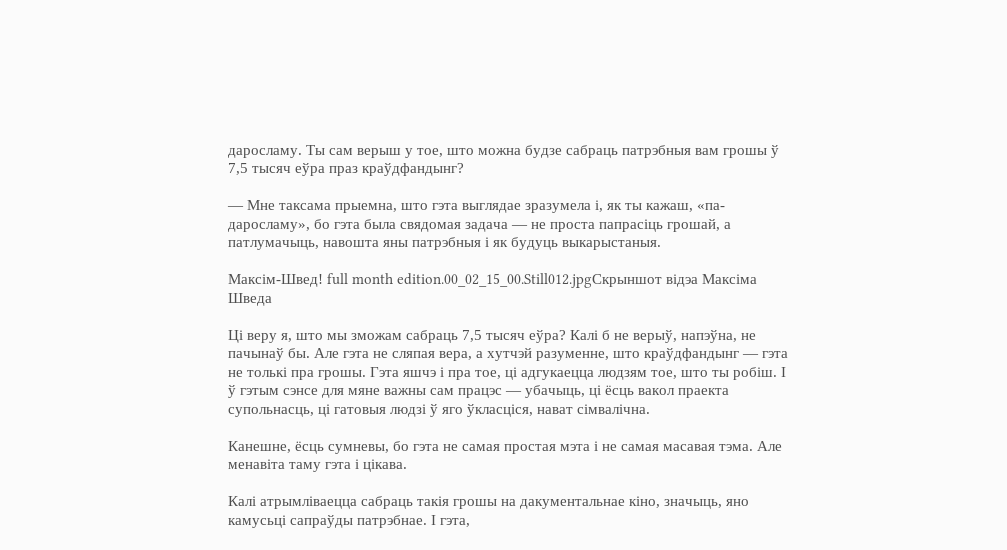даросламу. Ты сам верыш у тое, што можна будзе сабраць патрэбныя вам грошы ў 7,5 тысяч еўра праз краўдфандынг?

— Мне таксама прыемна, што гэта выглядае зразумела і, як ты кажаш, «па-даросламу», бо гэта была свядомая задача — не проста папрасіць грошай, а патлумачыць, навошта яны патрэбныя і як будуць выкарыстаныя.

Максім-Швед! full month edition.00_02_15_00.Still012.jpgСкрыншот відэа Максіма Шведа

Ці веру я, што мы зможам сабраць 7,5 тысяч еўра? Калі б не верыў, напэўна, не пачынаў бы. Але гэта не сляпая вера, а хутчэй разуменне, што краўдфандынг — гэта не толькі пра грошы. Гэта яшчэ і пра тое, ці адгукаецца людзям тое, што ты робіш. І ў гэтым сэнсе для мяне важны сам працэс — убачыць, ці ёсць вакол праекта супольнасць, ці гатовыя людзі ў яго ўкласціся, нават сімвалічна.

Канешне, ёсць сумневы, бо гэта не самая простая мэта і не самая масавая тэма. Але менавіта таму гэта і цікава.

Калі атрымліваецца сабраць такія грошы на дакументальнае кіно, значыць, яно камусьці сапраўды патрэбнае. І гэта,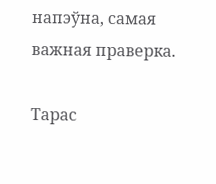напэўна, самая важная праверка.

Тарас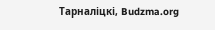Тарналіцкі, Budzma.org